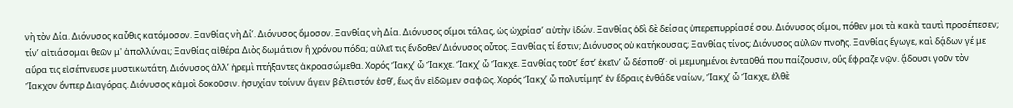νὴ τὸν Δία. Διόνυσος καὖθις κατόμοσον. Ξανθίας νὴ Δίʼ. Διόνυσος ὄμοσον. Ξανθίας νὴ Δία. Διόνυσος οἴμοι τάλας, ὡς ὠχρίασʼ αὐτὴν ἰδών. Ξανθίας ὁδὶ δὲ δείσας ὑπερεπυρρίασέ σου. Διόνυσος οἴμοι, πόθεν μοι τὰ κακὰ ταυτὶ προσέπεσεν; τίνʼ αἰτιάσομαι θεῶν μ' ἀπολλύναι; Ξανθίας αἰθέρα Διὸς δωμάτιον ἢ χρόνου πόδα; αὐλεῖ τις ἔνδοθεν̓ Διόνυσος οὗτος. Ξανθίας τί ἔστιν; Διόνυσος οὐ κατήκουσας; Ξανθίας τίνος; Διόνυσος αὐλῶν πνοῆς. Ξανθίας ἔγωγε, καὶ δᾴδων γέ με αὔρα τις εἰσέπνευσε μυστικωτάτη. Διόνυσος ἀλλʼ ἠρεμὶ πτήξαντες ἀκροασώμεθα. Χορός Ἴακχʼ ὦ Ἴακχε. Ἴακχʼ ὦ Ἴακχε. Ξανθίας τοῦτʼ ἔστʼ ἐκεῖνʼ ὦ δέσποθʼ· οἱ μεμυημένοι ἐνταῦθά που παίζουσιν, οὓς ἔφραζε νῷν. ᾄδουσι γοῦν τὸν Ἴακχον ὅνπερ Διαγόρας. Διόνυσος κἀμοὶ δοκοῦσιν. ἡσυχίαν τοίνυν ἄγειν βέλτιστόν ἐσθʼ, ἕως ἂν εἰδῶμεν σαφῶς. Χορός Ἴακχʼ ὦ πολυτίμητʼ ἐν ἕδραις ἐνθάδε ναίων, Ἴακχʼ ὦ Ἴακχε, ἐλθὲ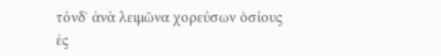τόνδʼ ἀνὰ λειμῶνα χορεύσων ὁσίους ἐς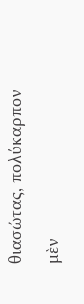θιασώτας, πολύκαρπον μὲν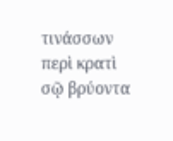τινάσσων περὶ κρατὶ σῷ βρύοντα